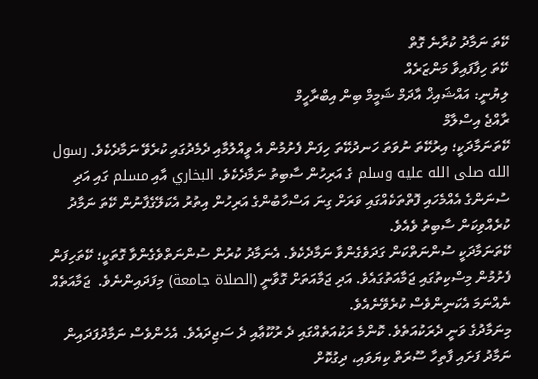ކޭތަ ނަމާދު ކުރާނެ ގޮތް
ކޭތަ ހިފާފައިވާ މަންޒަރެއް
ލިޔުނީ: އައްޝައިޚް އާދަމް ޝަމީމް ބިން އިބްރާހީމް
ރާއްޖެ އިސްލާމް
ކޭތަނަމާދަކީ؛ އިރުކޭތަ ނުވަތަ ހަނދުކޭތަ ހިފަން ފެށުމުން އެ ވީއްލުމާއި ދެމެދުގައި ކުރެވޭ ނަމާދެކެވެ. رسول الله صلى الله عليه وسلم ގެ އަރިހުން ސާބިތު ނަމާދެކެވެ. البخاري އާއި مسلم ގައި އަދި ސުނަންގެ އެއްމެހައި ފޮތްތަކެއްގައި ވަރަށް ގިނަ އަސްހާބުންގެ އަރިހުން އިތުރު އެކަލޭގެފާނުން ކޭތަ ނަމާދު ކުރެއްވިކަން ސާބިތު ވެއެވެ.
ކޭތަނަމާދަކީ ސުންނަތްކަން ގަދަވެގެންވާ ނަމާދެކެވެ. އެނަމާދު ކުރުން ސުންނަތްވެގެންވާ ގޮތަކީ؛ ކޭތަހިފަން ފެށުމުން މިސްކިތުގައި ޖަމާއަތުގައެވެ. އަދި ޖަމާއަތަށް ގޮވާނީ (الصلاة جامعة) މިފަދައިންނެވެ.  ޖަމާއަތެއް ނެއްނަމަ އެކަނިންވެސް ކުރެވޭނެއެވެ.
މިނަމާދުގެ ވަނީ ދެރަކުއަތެވެ. ކޮންމެ ރަކުއަތެއްގައި ދެ ރުކޫޢާއި ދެ ސަޖިދައެވެ. އެހެންވެސް ނަމާދުފަދައިން ނަމާދު ފަށައި ފާތިހާ ސޫރަތް ކިޔަވައި، ދިގުކޮށް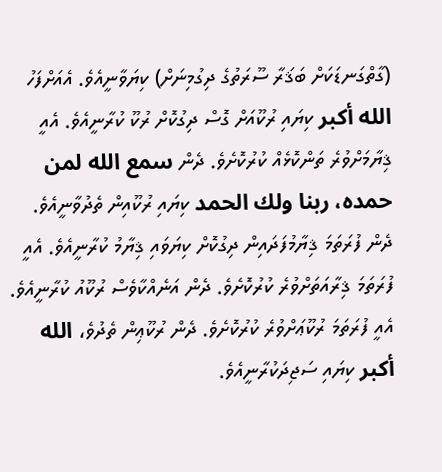(ގާތްގަނޑަކަށް ބަޤަރާ ސޫރަތުގެ ދިގުމިނަށް) ކިޔަވާނީއެވެ. އެއަށްފަހު الله أكبر ކިޔައި ރުކޫއަށް ގޮސް ދިގުކޮށް ރުކޫ ކުރާނީއެވެ. އެއީ ޤިޔާމަށްވުރެ ތަންކޮޅެއް ކުރުކޮށެވެ. ދެން سمع الله لمن حمده، ربنا ولك الحمد ކިޔައި ރުކޫއިން ތެދުވާނީއެވެ. ދެން ފުރަތަމަ ޤިޔާމުފަދައިން ދިގުކޮށް ކިޔަވައި ޤިޔާމު ކުރާނީއެވެ. އެއީ ފުރަތަމަ ޤިރާއަތަށްވުރެ ކުރުކޮށެވެ. ދެން އަނެއްކާވެސް ރުކޫއު ކުރާނީއެވެ. އެއީ ފުރަތަމަ ރުކޫޢަށްވުރެ ކުރުކޮށެވެ. ދެން ރުކޫޢިން ތެދުވެ، الله أكبر ކިޔައި ސަޖިދަކުރާނީއެވެ.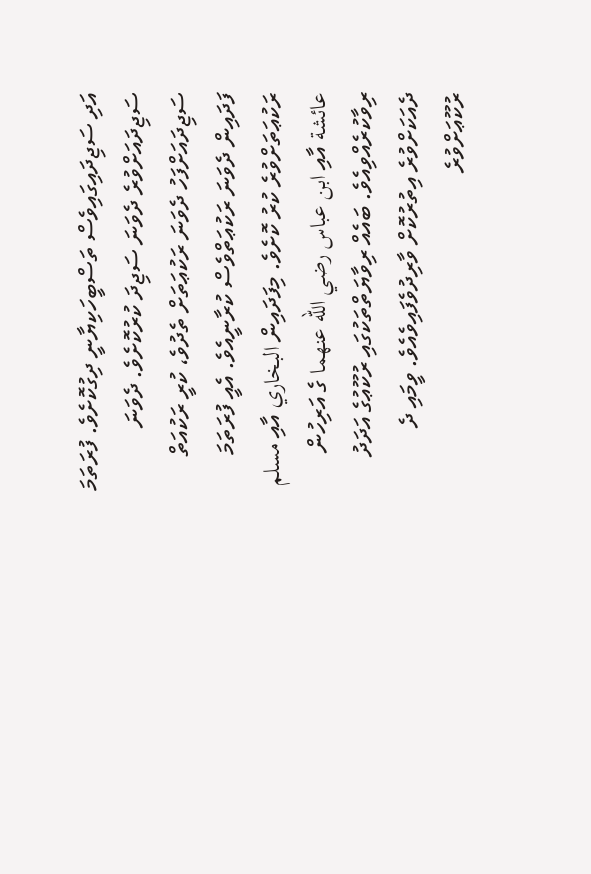އަދި ސަޖިދައިގައިވެސް ތަސްބީހަކިޔާނީ ދިގުކޮށެވެ. ފުރަތަމަ ސަޖިދައަށްވުރެ ދެވަނަ ސަޖިދަ ކުރުކޮށެވެ. ދެވަނަ ސަޖިދައަށްފަހު ދެވަނަ ރަކުޢަތަށް ތެދުވެ، ކުރީ ރަކުއަތް ފަދައިން ދެވަނަ ރަކުޢަތްވެސް ކުރާނީއެވެ. އެއީ ފުރަތަމަ ރަކުޢަތަށްވުރެ ކުރު ކޮށެވެ. މިފަދައިން البخاري އާއި مسلم عائشة އާއި ابن عباس رضي الله عنهما ގެ އަރިހުން ރިވާކުރެއްވިއެވެ. ބައެއް ރިވާޔަތްތަކުގައި ރުކޫޢުގެ އަދަދު ދެއަކަށްވުރެ އިތުރުކޮށް ވާރިދުވެފައިވެއެވެ. ވީމައި ދެ ރުކޫޢަށްވުރެ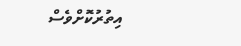އިތުރުކޮށްވެސް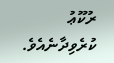ރުކޫޢު ކުރެވިދާނެއެވެ.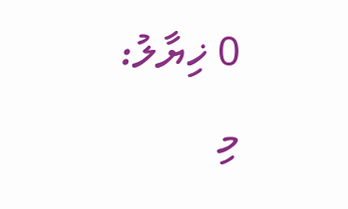0 ޚިޔާލު:
މި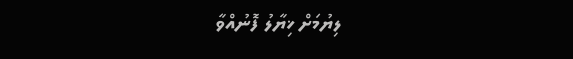ލިޔުމަށް ޚިޔާލު ފޮނުއްވާ